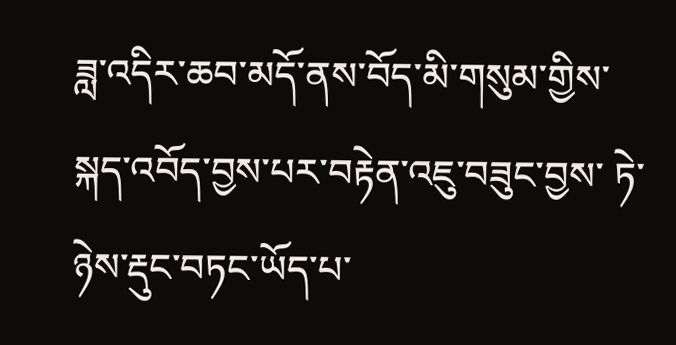ཟླ་འདིར་ཆབ་མདོ་ནས་བོད་མི་གསུམ་གྱིས་སྐད་འབོད་བྱས་པར་བརྟེན་འཇུ་བཟུང་བྱས་ ཏེ་ཉེས་རྡུང་བཏང་ཡོད་པ་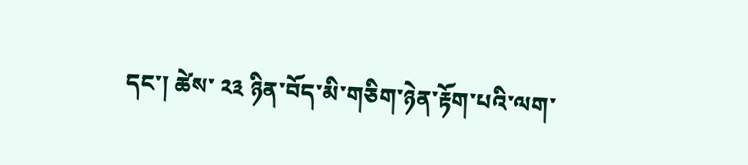དང་། ཚེས་ ༢༣ ཉིན་བོད་མི་གཅིག་ཉེན་རྟོག་པའི་ལག་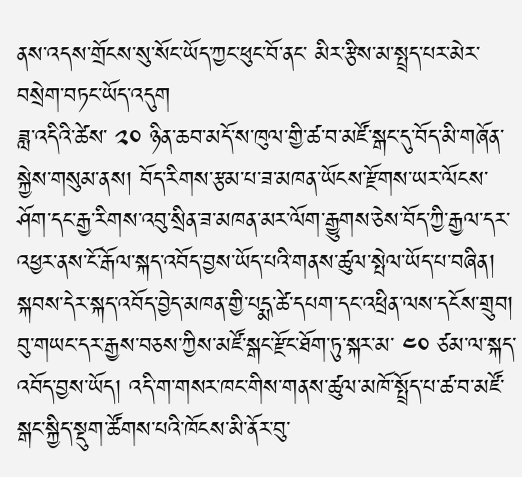ནས་འདས་གྲོངས་སུ་སོང་ཡོད་ཀྱང་ཕུང་བོ་ནང་ མིར་རྩིས་མ་སྤྲད་པར་མེར་བསྲེག་བཏང་ཡོད་འདུག
ཟླ་འདིའི་ཚེས་ ༢༠ ཉིན་ཆབ་མདོ་ས་ཁུལ་གྱི་ཚ་བ་མཛོ་སྒང་དུ་བོད་མི་གཞོན་སྐྱེས་གསུམ་ནས། བོད་རིགས་རྩམ་པ་ཟ་མཁན་ཡོངས་རྫོགས་ཡར་ལོངས་ཤོག་དང་རྒྱ་རིགས་འབུ་སྲིན་ཟ་མཁན་མར་ལོག་རྒྱུགས་ཅེས་བོད་ཀྱི་རྒྱལ་དར་འཕྱར་ནས་ངོ་རྒོལ་སྐད་འབོད་བྱས་ཡོད་པའི་གནས་ཚུལ་སྤེལ་ཡོད་པ་བཞིན། སྐབས་དེར་སྐད་འབོད་བྱེད་མཁན་གྱི་པདྨ་ཚེ་དཔག་དང་འཕྲིན་ལས་དངོས་གྲུབ། བུ་གཡང་དར་རྒྱས་བཅས་ཀྱིས་མཛོ་སྒང་རྫོང་ཐོག་ཏུ་སྐར་མ་ ༤༠ ཙམ་ལ་སྐད་འབོད་བྱས་ཡོད། འདི་ག་གསར་ཁང་གིས་གནས་ཚུལ་མཁོ་སྤྲོད་པ་ཚ་བ་མཛོ་སྒང་སྐྱིད་སྡུག་ཚོགས་པའི་ཁོངས་མི་ནོར་བུ་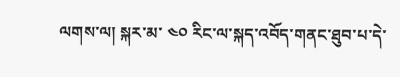ལགས་ལ། སྐར་མ་ ༤༠ རིང་ལ་སྐད་འབོད་གནང་ཐུབ་པ་དེ་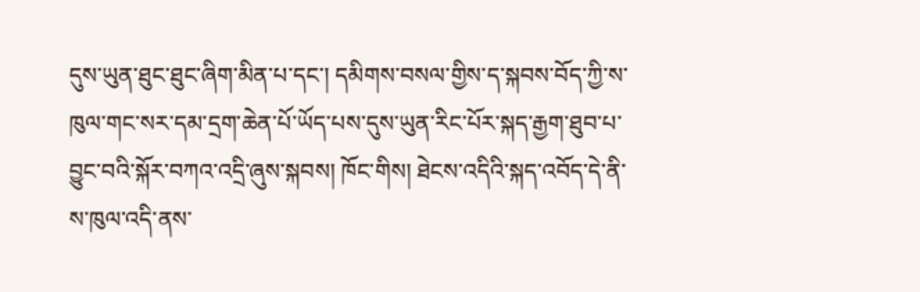དུས་ཡུན་ཐུང་ཐུང་ཞིག་མིན་པ་དང་། དམིགས་བསལ་གྱིས་ད་སྐབས་བོད་ཀྱི་ས་ཁུལ་གང་སར་དམ་དྲག་ཆེན་པོ་ཡོད་པས་དུས་ཡུན་རིང་པོར་སྐད་རྒྱག་ཐུབ་པ་བྱུང་བའི་སྐོར་བཀའ་འདྲི་ཞུས་སྐབས། ཁོང་གིས། ཐེངས་འདིའི་སྐད་འབོད་དེ་ནི་ས་ཁུལ་འདི་ནས་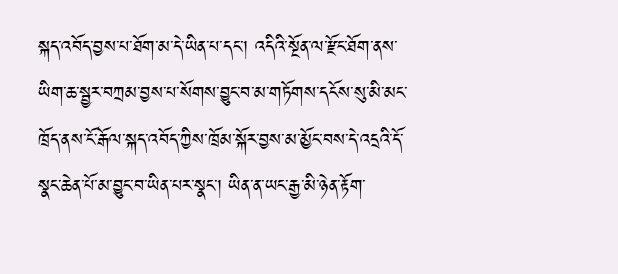སྐད་འབོད་བྱས་པ་ཐོག་མ་དེ་ཡིན་པ་དང་། འདིའི་སྔོན་ལ་རྫོང་ཐོག་ནས་ཡིག་ཆ་སྦྱར་བཀྲམ་བྱས་པ་སོགས་བྱུང་བ་མ་གཏོགས་དངོས་སུ་མི་མང་ཁྲོད་ནས་ངོ་རྒོལ་སྐད་འབོད་ཀྱིས་ཁྲོམ་སྐོར་བྱས་མ་མྱོང་བས་དེ་འདྲའི་དོ་སྣང་ཆེན་པོ་མ་བྱུང་བ་ཡིན་པར་སྣང་། ཡིན་ན་ཡང་རྒྱ་མི་ཉེན་རྟོག་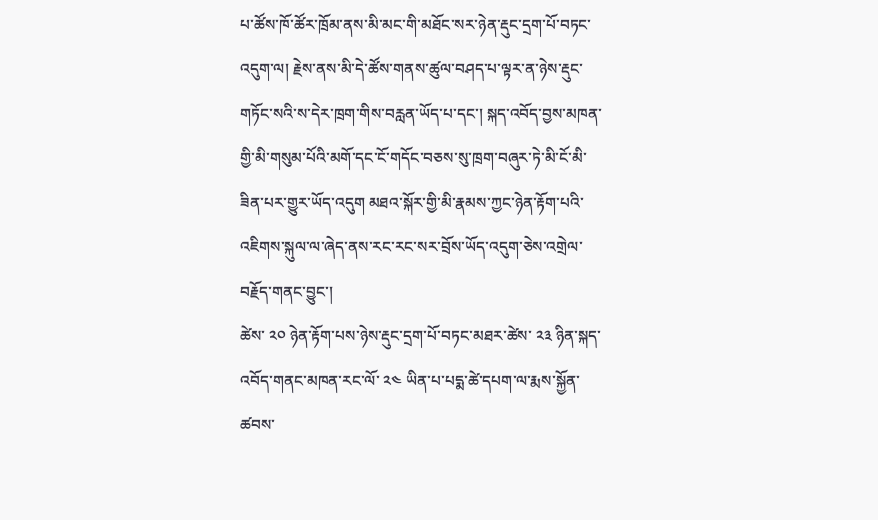པ་ཚོས་ཁོ་ཚོར་ཁྲོམ་ནས་མི་མང་གི་མཐོང་སར་ཉེན་རྡུང་དྲག་པོ་བཏང་འདུག་ལ། རྗེས་ནས་མི་དེ་ཚོས་གནས་ཚུལ་བཤད་པ་ལྟར་ན་ཉེས་རྡུང་གཏོང་སའི་ས་དེར་ཁྲག་གིས་བརླན་ཡོད་པ་དང་། སྐད་འབོད་བྱས་མཁན་གྱི་མི་གསུམ་པོའི་མགོ་དང་ངོ་གདོང་བཅས་སུ་ཁྲག་བཞུར་ཏེ་མི་ངོ་མི་ཟིན་པར་གྱུར་ཡོད་འདུག མཐའ་སྐོར་གྱི་མི་རྣམས་ཀྱང་ཉེན་རྟོག་པའི་འཇིགས་སྐུལ་ལ་ཞེད་ནས་རང་རང་སར་བྲོས་ཡོད་འདུག་ཅེས་འགྲེལ་བརྗོད་གནང་བྱུང་།
ཚེས་ ༢༠ ཉེན་རྟོག་པས་ཉེས་རྡུང་དྲག་པོ་བཏང་མཐར་ཚེས་ ༢༣ ཉིན་སྐད་འབོད་གནང་མཁན་རང་ལོ་ ༢༤ ཡིན་པ་པདྨ་ཚེ་དཔག་ལ་རྨས་སྐྱོན་ཚབས་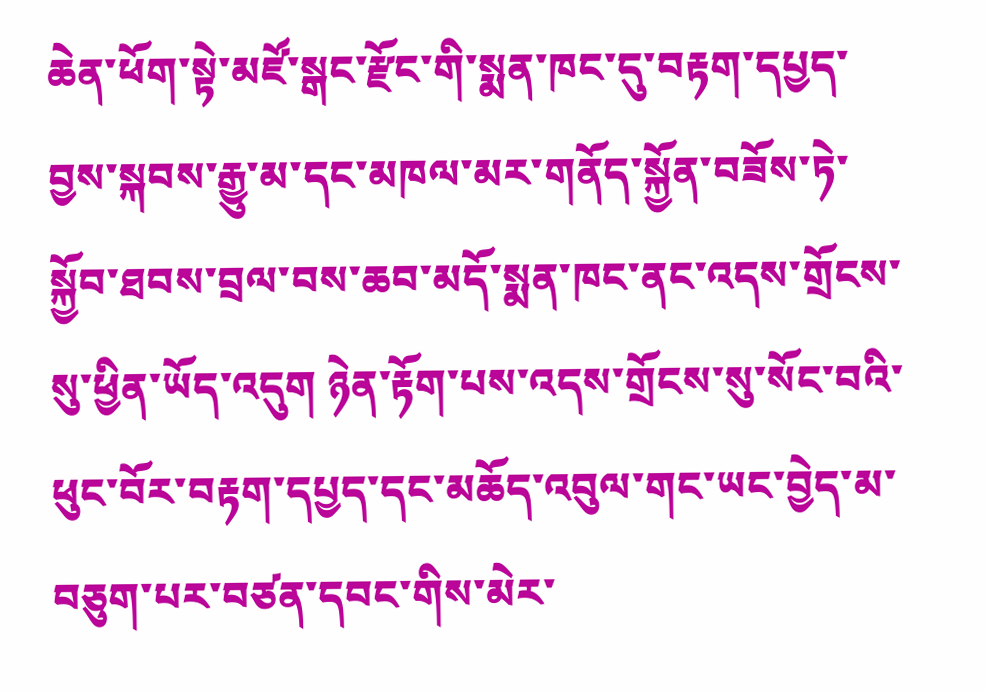ཆེན་ཕོག་སྟེ་མཛོ་སྒང་རྫོང་གི་སྨན་ཁང་དུ་བརྟག་དཔྱད་བྱས་སྐབས་རྒྱུ་མ་དང་མཁལ་མར་གནོད་སྐྱོན་བཟོས་ཏེ་སྐྱོབ་ཐབས་བྲལ་བས་ཆབ་མདོ་སྨན་ཁང་ནང་འདས་གྲོངས་སུ་ཕྱིན་ཡོད་འདུག ཉེན་རྟོག་པས་འདས་གྲོངས་སུ་སོང་བའི་ཕུང་བོར་བརྟག་དཔྱད་དང་མཆོད་འབུལ་གང་ཡང་བྱེད་མ་བཅུག་པར་བཙན་དབང་གིས་མེར་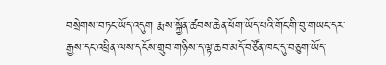བསྲེགས་བཏང་ཡོད་འདུག རྨས་སྐྱོན་ཚབས་ཆེན་ཕོག་ཡོད་པའི་གོང་གི་བུ་གཡང་དར་རྒྱས་དང་འཕྲིན་ལས་དངོས་གྲུབ་གཉིས་ད་ལྟ་ཆབ་མདོ་བཙོན་ཁང་དུ་བཅུག་ཡོད་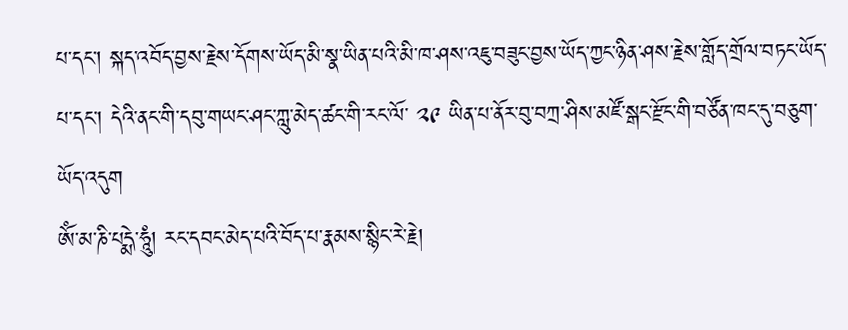པ་དང་། སྐད་འབོད་བྱས་རྗེས་དོགས་ཡོད་མི་སྣ་ཡིན་པའི་མི་ཁ་ཤས་འཇུ་བཟུང་བྱས་ཡོད་ཀྱང་ཉིན་ཤས་རྗེས་གློད་གྲོལ་བཏང་ཡོད་པ་དང་། དེའི་ནང་གི་དབུ་གཡང་ཤང་ཀླུ་མེད་ཚང་གི་རང་ལོ་ ༢༩ ཡིན་པ་ནོར་བུ་བཀྲ་ཤིས་མཛོ་སྒང་རྫོང་གི་བཙོན་ཁང་དུ་བཅུག་ཡོད་འདུག
ཨོཾ་མ་ཎི་པདྨེ་ཧཱུཾ། རང་དབང་མེད་པའི་བོད་པ་རྣམས་སྙིང་རེ་རྗེ།